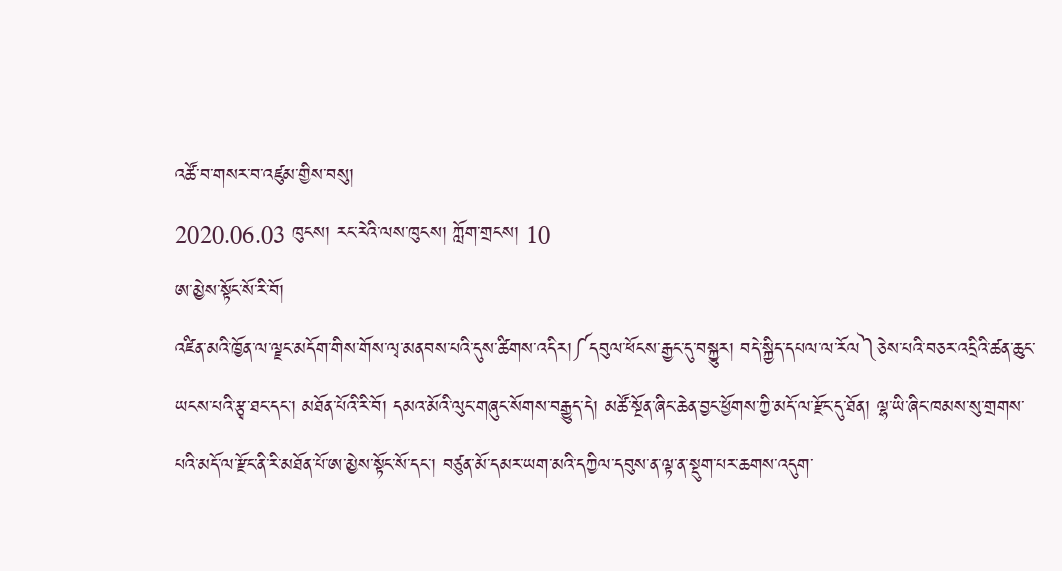འཚོ་བ་གསར་བ་འཛུམ་གྱིས་བསུ།
2020.06.03 ཁུངས། རང་རེའི་ལས་ཁུངས། ཀློག་གྲངས། 10
ཨ་མྱེས་སྟོང་སོ་རི་བོ།
འཛིན་མའི་ཁྱོན་ལ་ལྗང་མདོག་གིས་གོས་ལྭ་མནབས་པའི་དུས་ཚིགས་འདིར།༼དབུལ་ཕོངས་རྒྱང་དུ་བསྐྱུར། བདེ་སྐྱིད་དཔལ་ལ་རོལ༽ཅེས་པའི་བཅར་འདྲིའི་ཚན་ཆུང་ཡངས་པའི་རྩྭ་ཐང་དང་། མཐོན་པོའི་རི་བོ། དམའ་མོའི་ལུང་གཞུང་སོགས་བརྒྱུད་དེ། མཚོ་སྔོན་ཞིང་ཆེན་བྱང་ཕྱོགས་ཀྱི་མདོ་ལ་རྫོང་དུ་ཐོན། ལྷ་ཡི་ཞིང་ཁམས་སུ་གྲགས་པའི་མདོ་ལ་རྫོང་ནི་རི་མཐོན་པོ་ཨ་མྱེས་སྟོང་སོ་དང་། བཙུན་མོ་དམར་ཡག་མའི་དཀྱིལ་དབུས་ན་ལྟ་ན་སྡུག་པར་ཆགས་འདུག་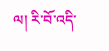ལ། རི་བོ་འདི་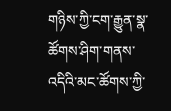གཉིས་ཀྱི་ངག་རྒྱུན་སྣ་ཚོགས་ཤིག་གནས་འདིའི་མང་ཚོགས་ཀྱི་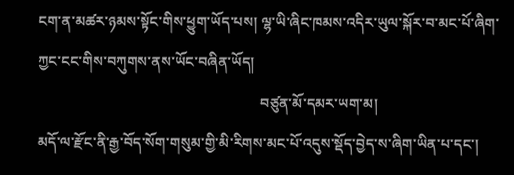ངག་ན་མཚར་ཉམས་སྟོང་གིས་ཕྱུག་ཡོད་པས། ལྷ་ཡི་ཞིང་ཁམས་འདིར་ཡུལ་སྐོར་བ་མང་པོ་ཞིག་ཀྱང་ངང་གིས་བཀུགས་ནས་ཡོང་བཞིན་ཡོད།
                                                             བཙུན་མོ་དམར་ཡག་མ།
མདོ་ལ་རྫོང་ནི་རྒྱ་བོད་སོག་གསུམ་གྱི་མི་རིགས་མང་པོ་འདུས་སྡོད་བྱེད་ས་ཞིག་ཡིན་པ་དང་།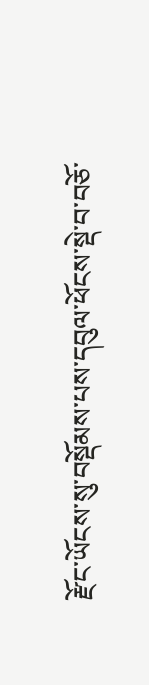རྫོང་ཡོངས་སུ་བསྡོམས་པས་དབུལ་ཕོངས་སྡེ་བ་བཅོ་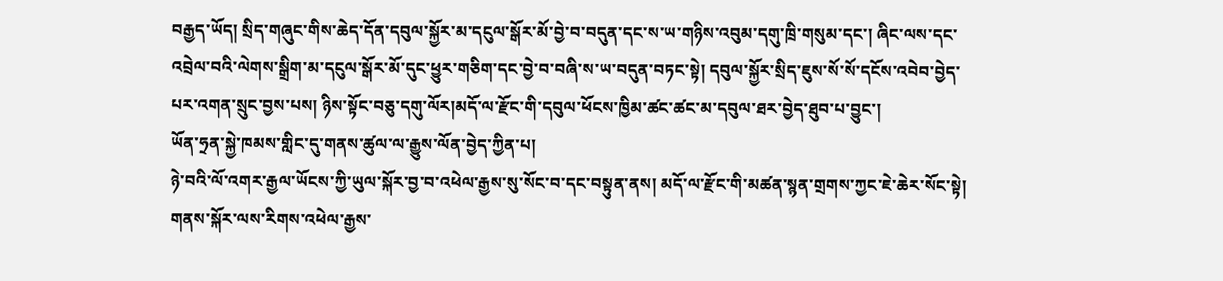བརྒྱད་ཡོད། སྲིད་གཞུང་གིས་ཆེད་དོན་དབུལ་སྐྱོར་མ་དངུལ་སྒོར་མོ་བྱེ་བ་བདུན་དང་ས་ཡ་གཉིས་འབུམ་དགུ་ཁྲི་གསུམ་དང་། ཞིང་ལས་དང་འབྲེལ་བའི་ལེགས་སྒྲིག་མ་དངུལ་སྒོར་མོ་དུང་ཕྱུར་གཅིག་དང་བྱེ་བ་བཞི་ས་ཡ་བདུན་བཏང་སྟེ། དབུལ་སྐྱོར་སྲིད་ཇུས་སོ་སོ་དངོས་འབེབ་བྱེད་པར་འགན་སྲུང་བྱས་པས། ཉིས་སྟོང་བཅུ་དགུ་ལོར།མདོ་ལ་རྫོང་གི་དབུལ་ཕོངས་ཁྱིམ་ཚང་ཚང་མ་དབུལ་ཐར་བྱེད་ཐུབ་པ་བྱུང་།
ཡོན་ཧྲན་སྐྱེ་ཁམས་གླིང་དུ་གནས་ཚུལ་ལ་རྒྱུས་ལོན་བྱེད་ཀྱིན་པ།
ཉེ་བའི་ལོ་འགར་རྒྱལ་ཡོངས་ཀྱི་ཡུལ་སྐོར་བྱ་བ་འཕེལ་རྒྱས་སུ་སོང་བ་དང་བསྟུན་ནས། མདོ་ལ་རྫོང་གི་མཚན་སྙན་གྲགས་ཀྱང་ཇེ་ཆེར་སོང་སྟེ། གནས་སྐོར་ལས་རིགས་འཕེལ་རྒྱས་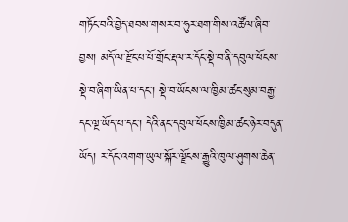གཏོང་བའི་བྱེད་ཐབས་གསར་བ་ཧུར་ཐག་གིས་འཚོལ་ཞིབ་བྱས། མདོ་ལ་རྫོང་པ་པོ་གྲོང་རྡལ་ར་དོང་སྡེ་བ་ནི་དབུལ་ཕོངས་སྡེ་བ་ཞིག་ཡིན་པ་དང་། སྡེ་བ་ཡོངས་ལ་ཁྱིམ་ཚང་སུམ་བརྒྱ་དང་ལྔ་ཡོད་པ་དང་། དེའི་ནང་དབུལ་ཕོངས་ཁྱིམ་ཚང་ཉེར་བདུན་ཡོད། ར་དོང་འགག་ཡུལ་སྐོར་ལྗོངས་རྒྱུའི་ཁུལ་ཤུགས་ཆེན་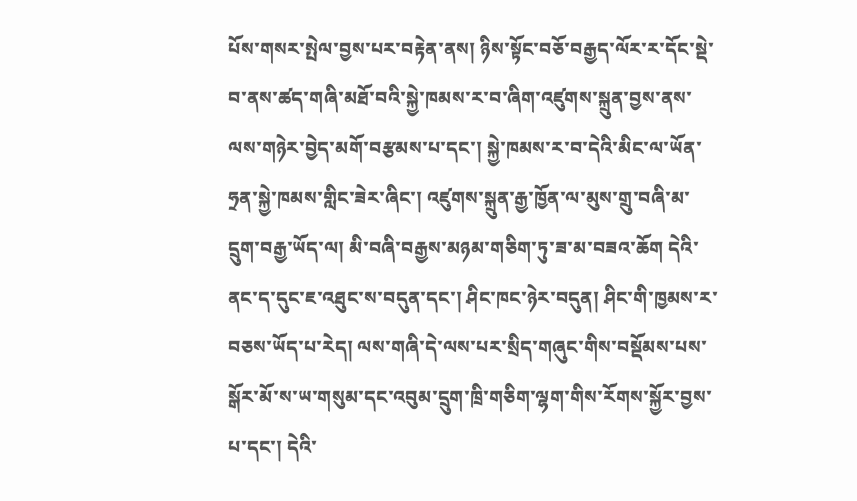པོས་གསར་སྤེལ་བྱས་པར་བརྟེན་ནས། ཉིས་སྟོང་བཅོ་བརྒྱད་ལོར་ར་དོང་སྡེ་བ་ནས་ཚད་གཞི་མཐོ་བའི་སྐྱེ་ཁམས་ར་བ་ཞིག་འཛུགས་སྐྲུན་བྱས་ནས་ལས་གཉེར་བྱེད་མགོ་བརྩམས་པ་དང་། སྐྱེ་ཁམས་ར་བ་དེའི་མིང་ལ་ཡོན་ཧྲན་སྐྱེ་ཁམས་གླིང་ཟེར་ཞིང་། འཛུགས་སྐྲུན་རྒྱ་ཁྱོན་ལ་མུས་གྲུ་བཞི་མ་དྲུག་བརྒྱ་ཡོད་ལ། མི་བཞི་བརྒྱས་མཉམ་གཅིག་ཏུ་ཟ་མ་བཟའ་ཆོག དེའི་ནང་ད་དུང་ཇ་འཐུང་ས་བདུན་དང་། ཤིང་ཁང་ཉེར་བདུན། ཤིང་གི་ཁྱམས་ར་བཅས་ཡོད་པ་རེད། ལས་གཞི་དེ་ལས་པར་སྲིད་གཞུང་གིས་བསྡོམས་པས་སྒོར་མོ་ས་ཡ་གསུམ་དང་འབུམ་དྲུག་ཁྲི་གཅིག་ལྷག་གིས་རོགས་སྐྱོར་བྱས་པ་དང་། དེའི་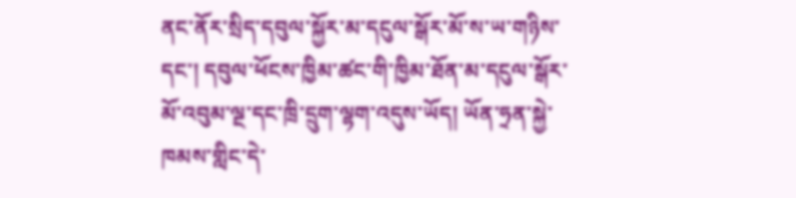ནང་ནོར་སྲིད་དབུལ་སྐྱོར་མ་དངུལ་སྒོར་མོ་ས་ཡ་གཉིས་དང་། དབུལ་ཕོངས་ཁྱིམ་ཚང་གི་ཁྱིམ་ཐོན་མ་དངུལ་སྒོར་མོ་འབུམ་ལྔ་དང་ཁྲི་དྲུག་ལྷག་འདུས་ཡོད། ཡོན་ཧྲན་སྐྱེ་ཁམས་གླིང་དེ་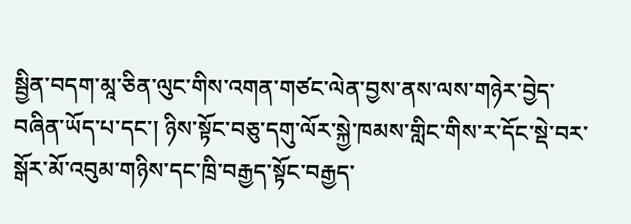སྦྱིན་བདག་མཱ་ཅིན་ལུང་གིས་འགན་གཙང་ལེན་བྱས་ནས་ལས་གཉེར་བྱེད་བཞིན་ཡོད་པ་དང་། ཉིས་སྟོང་བཅུ་དགུ་ལོར་སྐྱེ་ཁམས་གླིང་གིས་ར་དོང་སྡེ་བར་སྒོར་མོ་འབུམ་གཉིས་དང་ཁྲི་བརྒྱད་སྟོང་བརྒྱད་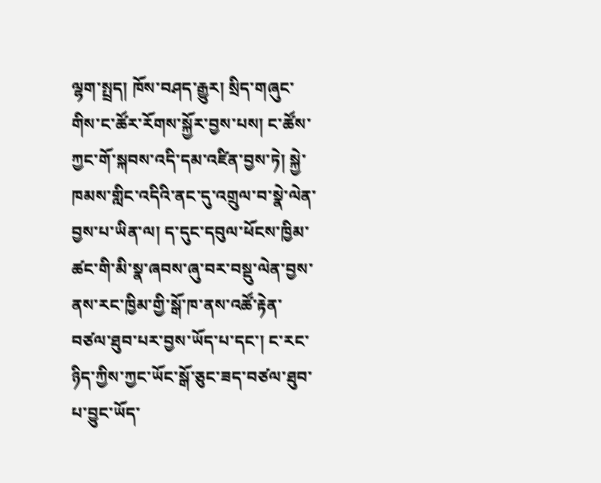ལྷག་སྤྲད། ཁོས་བཤད་རྒྱུར། སྲིད་གཞུང་གིས་ང་ཚོར་རོགས་སྐྱོར་བྱས་པས། ང་ཚོས་ཀྱང་གོ་སྐབས་འདི་དམ་འཛིན་བྱས་ཏེ། སྐྱེ་ཁམས་གླིང་འདིའི་ནང་དུ་འགྲུལ་བ་སྣེ་ལེན་བྱས་པ་ཡིན་ལ། ད་དུང་དབུལ་ཕོངས་ཁྱིམ་ཚང་གི་མི་སྣ་ཞབས་ཞུ་བར་བསྡུ་ལེན་བྱས་ནས་རང་ཁྱིམ་གྱི་སྒོ་ཁ་ནས་འཚོ་རྟེན་བཙལ་ཐུབ་པར་བྱས་ཡོད་པ་དང་། ང་རང་ཉིད་ཀྱིས་ཀྱང་ཡོང་སྒོ་ཅུང་ཟད་བཙལ་ཐུབ་པ་བྱུང་ཡོད་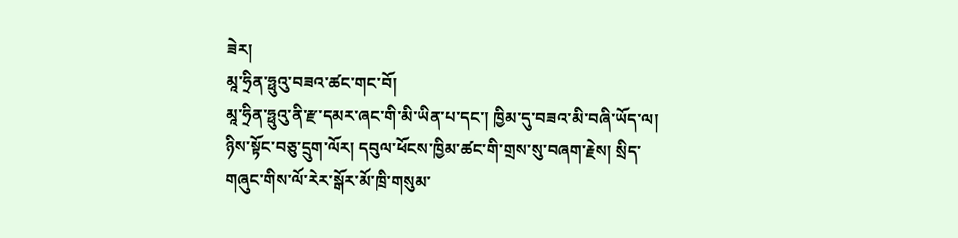ཟེར།
མཱ་ཧྲིན་ཧྥུའུ་བཟའ་ཚང་གང་བོ།
མཱ་ཧྲིན་ཧྥུའུ་ནི་རྫ་དམར་ཞང་གི་མི་ཡིན་པ་དང་། ཁྱིམ་དུ་བཟའ་མི་བཞི་ཡོད་ལ། ཉིས་སྟོང་བཅུ་དྲུག་ལོར། དབུལ་ཕོངས་ཁྱིམ་ཚང་གི་གྲས་སུ་བཞག་རྗེས། སྲིད་གཞུང་གིས་ལོ་རེར་སྒོར་མོ་ཁྲི་གསུམ་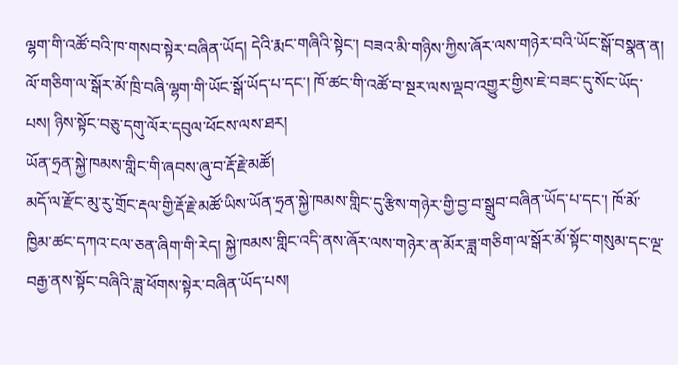ལྷག་གི་འཚོ་བའི་ཁ་གསབ་སྟེར་བཞིན་ཡོད། དེའི་རྨང་གཞིའི་སྟེང་། བཟའ་མི་གཉིས་ཀྱིས་ཞོར་ལས་གཉེར་བའི་ཡོང་སྒོ་བསྣན་ན། ལོ་གཅིག་ལ་སྒོར་མོ་ཁྲི་བཞི་ལྷག་གི་ཡོང་སྒོ་ཡོད་པ་དང་། ཁོ་ཚང་གི་འཚོ་བ་སྔར་ལས་ལྡབ་འགྱུར་གྱིས་ཇེ་བཟང་དུ་སོང་ཡོད་པས། ཉིས་སྟོང་བཅུ་དགུ་ལོར་དབུལ་ཕོངས་ལས་ཐར།
ཡོན་ཧྲན་སྐྱེ་ཁམས་གླིང་གི་ཞབས་ཞུ་བ་རྡོ་རྗེ་མཚོ།
མདོ་ལ་རྫོང་མུ་རུ་གྲོང་རྡལ་གྱི་རྡོ་རྗེ་མཚོ་ཡིས་ཡོན་ཧྲན་སྐྱེ་ཁམས་གླིང་དུ་རྩིས་གཉེར་གྱི་བྱ་བ་སྒྲུབ་བཞིན་ཡོད་པ་དང་། ཁོ་མོ་ཁྱིམ་ཚང་དཀའ་ངལ་ཅན་ཞིག་གི་རེད། སྐྱེ་ཁམས་གླིང་འདི་ནས་ཞོར་ལས་གཉེར་ན་མོར་ཟླ་གཅིག་ལ་སྒོར་མོ་སྟོང་གསུམ་དང་ལྔ་བརྒྱ་ནས་སྟོང་བཞིའི་ཟླ་ཕོགས་སྟེར་བཞིན་ཡོད་པས།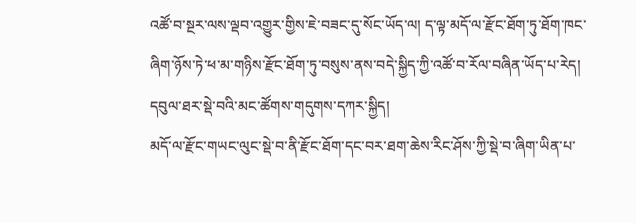འཚོ་བ་སྔར་ལས་ལྡབ་འགྱུར་གྱིས་ཇེ་བཟང་དུ་སོང་ཡོད་ལ། ད་ལྟ་མདོ་ལ་རྫོང་ཐོག་ཏུ་ཐོག་ཁང་ཞིག་ཉོས་ཏེ་ཕ་མ་གཉིས་རྫོང་ཐོག་ཏུ་བསུས་ནས་བདེ་སྐྱིད་ཀྱི་འཚོ་བ་རོལ་བཞིན་ཡོད་པ་རེད།
དབུལ་ཐར་སྡེ་བའི་མང་ཚོགས་གདུགས་དཀར་སྐྱིད།
མདོ་ལ་རྫོང་གཡང་ལུང་སྡེ་བ་ནི་རྫོང་ཐོག་དང་བར་ཐག་ཆེས་རིང་ཤོས་ཀྱི་སྡེ་བ་ཞིག་ཡིན་པ་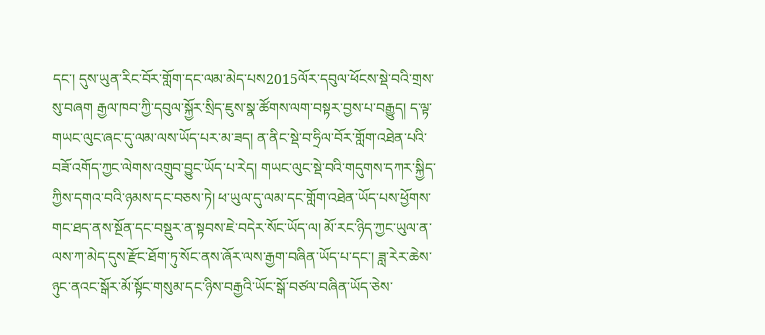དང་། དུས་ཡུན་རིང་བོར་གློག་དང་ལམ་མེད་པས2015ལོར་དབུལ་ཕོངས་སྡེ་བའི་གྲས་སུ་བཞག རྒྱལ་ཁབ་ཀྱི་དབུལ་སྐྱོར་སྲིད་ཇུས་སྣ་ཚོགས་ལག་བསྟར་བྱས་པ་བརྒྱུད། ད་ལྟ་གཡང་ལུང་ཞང་དུ་ལམ་ལས་ཡོད་པར་མ་ཟད། ན་ནིང་སྡེ་བ་ཧྲིལ་བོར་གློག་འཐེན་པའི་བཟོ་འགོད་ཀྱང་ལེགས་འགྲུབ་བྱུང་ཡོད་པ་རེད། གཡང་ལུང་སྡེ་བའི་གདུགས་དཀར་སྐྱིད་ཀྱིས་དགའ་བའི་ཉམས་དང་བཅས་ཏེ། ཕ་ཡུལ་དུ་ལམ་དང་གློག་འཐེན་ཡོད་པས་ཕྱོགས་གང་ཐད་ནས་སྔོན་དང་བསྡུར་ན་སྟབས་ཇེ་བདེར་སོང་ཡོད་ལ། མོ་རང་ཉིད་ཀྱང་ཡུལ་ན་ལས་ཀ་མེད་དུས་རྫོང་ཐོག་ཏུ་སོང་ནས་ཞོར་ལས་རྒྱག་བཞིན་ཡོད་པ་དང་། ཟླ་རེར་ཆེས་ཉུང་ནའང་སྒོར་མོ་སྟོང་གསུམ་དང་ཉིས་བརྒྱའི་ཡོང་སྒོ་བཙལ་བཞིན་ཡོད་ཅེས་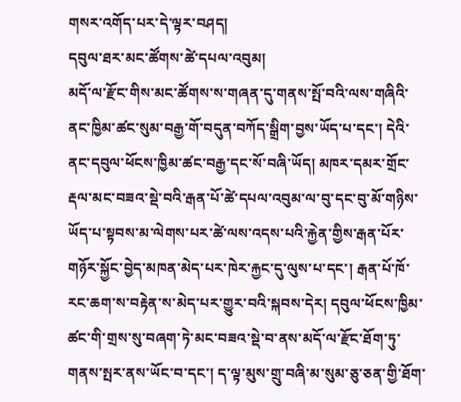གསར་འགོད་པར་དེ་ལྟར་བཤད།
དབུལ་ཐར་མང་ཚོགས་ཚེ་དཔལ་འབུམ།
མདོ་ལ་རྫོང་གིས་མང་ཚོགས་ས་གཞན་དུ་གནས་སྤོ་བའི་ལས་གཞིའི་ནང་ཁྱིམ་ཚང་སུམ་བརྒྱ་གོ་བདུན་བཀོད་སྒྲིག་བྱས་ཡོད་པ་དང་། དེའི་ནང་དབུལ་ཕོངས་ཁྱིམ་ཚང་བརྒྱ་དང་སོ་བཞི་ཡོད། མཁར་དམར་གྲོང་རྡལ་མང་བཟའ་སྡེ་བའི་རྒན་པོ་ཚེ་དཔལ་འབུམ་ལ་བུ་དང་བུ་མོ་གཉིས་ཡོད་པ་སྟབས་མ་ལེགས་པར་ཚེ་ལས་འདས་པའི་རྐྱེན་གྱིས་རྒན་པོར་གཉོར་སྐྱོང་བྱེད་མཁན་མེད་པར་ཁེར་རྐྱང་དུ་ལུས་པ་དང་། རྒན་པོ་ཁོ་རང་ཆག་ས་བརྟེན་ས་མེད་པར་གྱུར་བའི་སྐབས་དེར། དབུལ་ཕོངས་ཁྱིམ་ཚང་གི་གྲས་སུ་བཞག་ཏེ་མང་བཟའ་སྡེ་བ་ནས་མདོ་ལ་རྫོང་ཐོག་ཏུ་གནས་སྤར་ནས་ཡོང་བ་དང་། ད་ལྟ་མུས་གྲུ་བཞི་མ་སུམ་ཅུ་ཅན་གྱི་ཐོག་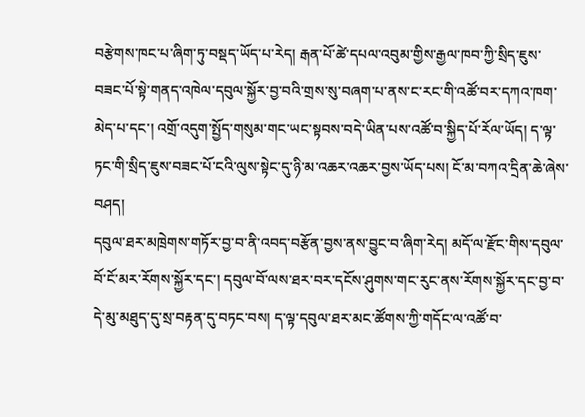བརྩེགས་ཁང་པ་ཞིག་ཏུ་བསྡད་ཡོད་པ་རེད། རྒན་པོ་ཚེ་དཔལ་འབུམ་གྱིས་རྒྱལ་ཁབ་ཀྱི་སྲིད་ཇུས་བཟང་པོ་སྟེ་གནད་འཁེལ་དབུལ་སྐྱོར་བྱ་བའི་གྲས་སུ་བཞག་པ་ནས་ང་རང་གི་འཚོ་བར་དཀའ་ཁག་མེད་པ་དང་། འགྲོ་འདུག་སྤྱོད་གསུམ་གང་ཡང་སྟབས་བདེ་ཡིན་པས་འཚོ་བ་སྐྱིད་པོ་རོལ་ཡོད། ད་ལྟ་ཏང་གི་སྲིད་ཇུས་བཟང་པོ་ངའི་ལུས་སྟེང་དུ་ཉི་མ་འཆར་འཆར་བྱས་ཡོད་པས། ངོ་མ་བཀའ་དྲིན་ཆེ་ཞེས་བཤད།
དབུལ་ཐར་མཁྲེགས་གཏོར་བྱ་བ་ནི་འབད་བརྩོན་བྱས་ནས་བྱུང་བ་ཞིག་རེད། མདོ་ལ་རྫོང་གིས་དབུལ་བོ་ངོ་མར་རོགས་སྐྱོར་དང་། དབུལ་བོ་ལས་ཐར་བར་དངོས་ཤུགས་གང་རུང་ནས་རོགས་སྐྱོར་དང་བྱ་བ་དེ་མུ་མཐུད་དུ་སྲ་བརྟན་དུ་བཏང་བས། ད་ལྟ་དབུལ་ཐར་མང་ཚོགས་ཀྱི་གདོང་ལ་འཚོ་བ་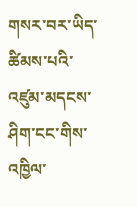གསར་བར་ཡིད་ཚིམས་པའི་འཛུམ་མདངས་ཤིག་ངང་གིས་འཁྱིལ་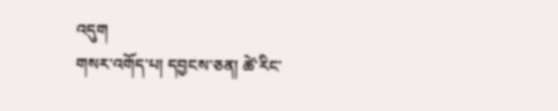འདུག
གསར་འགོད་པ། དབྱངས་ཅན། ཚེ་རིང་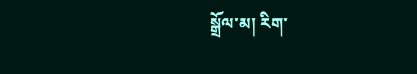སྒྲོལ་མ། རིག་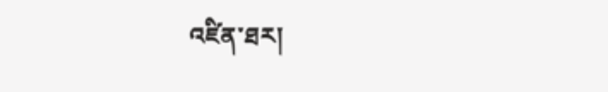འཛིན་ཐར།